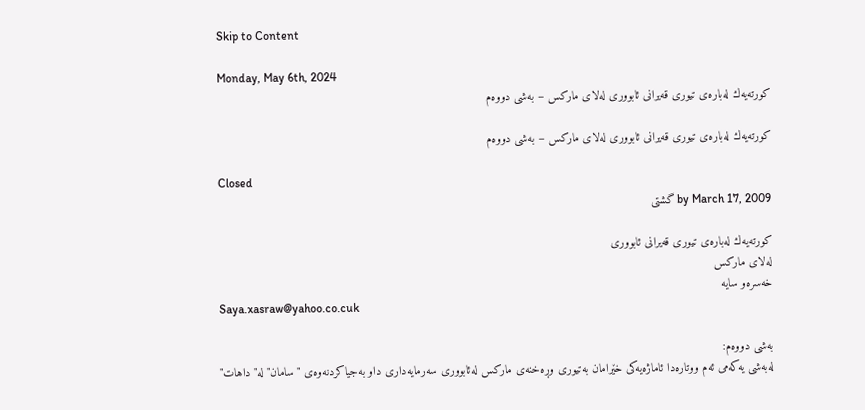Skip to Content

Monday, May 6th, 2024
كورته‌یه‌ك له‌باره‌ی تیوری قه‌یرانی ئابووری له‌لای ماركس – به‌شی دووه‌م

كورته‌یه‌ك له‌باره‌ی تیوری قه‌یرانی ئابووری له‌لای ماركس – به‌شی دووه‌م

Closed
by March 17, 2009 گشتی

كورته‌یه‌ك له‌باره‌ی تیوری قه‌یرانی ئابووری
له‌لای ماركس
خه‌سره‌و سایه‌
Saya.xasraw@yahoo.co.cuk

به‌شی دووه‌م:
له‌به‌شی یه‌كه‌می ئه‌م ووتاره‌دا ئاماژه‌یه‌كی خێرامان به‌تیوری وڕه‌خنه‌ی ماركس له‌ئابووری سه‌رمایه‌داری داو به‌جیاكردنه‌وه‌ی "سامان" له‌"داهات"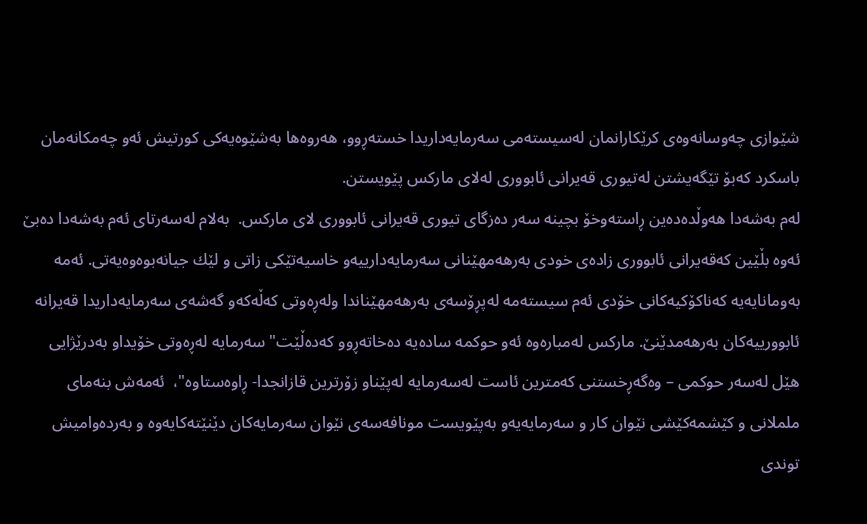شێوازی چه‌وسانه‌وه‌ی كرێكارانمان له‌سیسته‌می سه‌رمایه‌داریدا خسته‌ڕوو، هه‌روه‌ها به‌شێوه‌یه‌كی كورتیش ئه‌و چه‌مكانه‌مان باسكرد كه‌بۆ تێگه‌یشتن له‌تیوری قه‌یرانی ئابووری له‌لای ماركس پێویستن.
له‌م به‌شه‌دا هه‌وڵده‌ده‌ین ڕاسته‌وخۆ بچینه‌ سه‌ر ده‌زگای تیوری قه‌یرانی ئابووری لای ماركس.  به‌لام له‌سه‌رتای ئه‌م به‌شه‌دا ده‌بێ‌ ئه‌وه‌ بڵێین كه‌قه‌یرانی ئابووری زاده‌ی خودی به‌رهه‌مهێنانی سه‌رمایه‌دارییه‌و خاسیه‌تێكی زاتی و لێك جیانه‌بوه‌وه‌یه‌تی. ئه‌مه‌ به‌ومانایه‌یه‌ كه‌ناكۆكیه‌كانی خۆدی ئه‌م سیسته‌مه‌ له‌پڕۆسه‌ی به‌رهه‌مهێناندا وله‌ڕه‌وتی كه‌ڵه‌كه‌و گه‌شه‌ی سه‌رمایه‌داریدا قه‌یرانه‌ ئابوورییه‌كان به‌رهه‌مدێنێ‌. ماركس له‌مباره‌وه‌ ئه‌و حوكمه‌ ساده‌یه‌ ده‌خاته‌ڕوو كه‌ده‌ڵێت" سه‌رمایه‌ له‌ڕه‌وتی خۆیداو به‌درێژایی هێل له‌سه‌ر حوكمی – وه‌گه‌ڕخستنی كه‌مترین ئاست له‌سه‌رمایه‌ له‌پێناو زۆرترین قازانجدا- ڕاوه‌ستاوه‌"،  ئه‌مه‌ش بنه‌مای ململانی و كێشمه‌كێشی نێوان كار و سه‌رمایه‌یه‌و به‌پێویست مونافه‌سه‌ی نێوان سه‌رمایه‌كان دێنێته‌كایه‌وه‌ و به‌رده‌وامیش توندی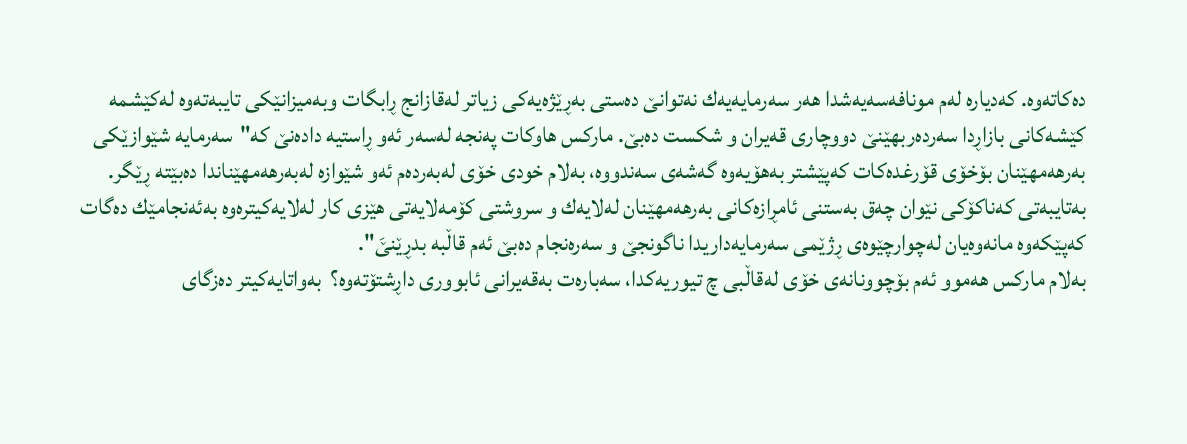ده‌كاته‌وه‌. كه‌دیاره‌ له‌م مونافه‌سه‌یه‌شدا هه‌ر سه‌رمایه‌یه‌ك نه‌توانێ‌ ده‌ستی به‌ڕێژه‌یه‌كی زیاتر له‌قازانج ڕابگات وبه‌میزانێكی تایبه‌ته‌وه‌ له‌كێشمه‌ كێشه‌كانی بازاڕدا سه‌رده‌ربهێنێ‌ دووچاری قه‌یران و شكست ده‌بێ‌. ماركس هاوكات په‌نجه‌ له‌سه‌ر ئه‌و ڕاستیه‌ داده‌نێ‌ كه‌"سه‌رمایه‌ شێوازێكی به‌رهه‌مهێنان بۆخۆی قۆرغده‌كات كه‌پێشتر به‌هۆیه‌وه‌ گه‌شه‌ی سه‌ندووه‌، به‌لام خودی خۆی له‌به‌رده‌م ئه‌و شێوازه‌ له‌به‌رهه‌مهێناندا ده‌بێته‌ ڕێگر. به‌تایبه‌تی كه‌ناكۆكی نێوان چه‌ق به‌ستنی ئامڕازه‌كانی به‌رهه‌مهێنان له‌لایه‌ك و سروشتی كۆمه‌لایه‌تی هێزی كار له‌لایه‌كیتره‌وه‌ به‌ئه‌نجامێك ده‌گات كه‌پێكه‌وه‌ مانه‌وه‌یان له‌چوارچێوه‌ی ڕژێمی سه‌رمایه‌داریدا ناگونجێ‌ و سه‌ره‌نجام ده‌بێ‌ ئه‌م قاڵبه‌ بدڕێنێ‌َ".
به‌لام ماركس هه‌موو ئه‌م بۆچوونانه‌ی خۆی له‌قاڵبی چ تیوریه‌كدا، سه‌باره‌ت به‌قه‌یرانی ئابووری داڕشتۆته‌وه‌؟  به‌واتایه‌كیتر ده‌زگای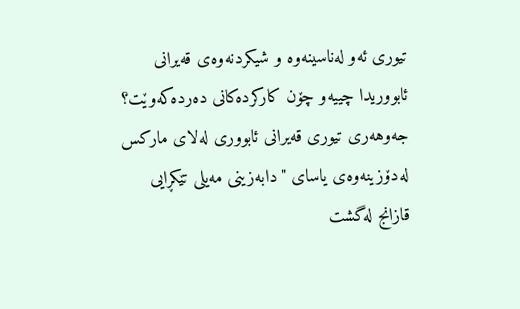تیوری ئه‌و له‌ناسینه‌وه‌ و شیكردنه‌وه‌ی قه‌یرانی ئابووریدا چییه‌و چۆن كاركرده‌كانی ده‌رده‌كه‌وێت؟
جه‌وهه‌ری تیوری قه‌یرانی ئابووری له‌لای ماركس له‌دۆزینه‌وه‌ی یاسای "دابه‌زینی مه‌یلی تێكڕایی قازانج له‌گشت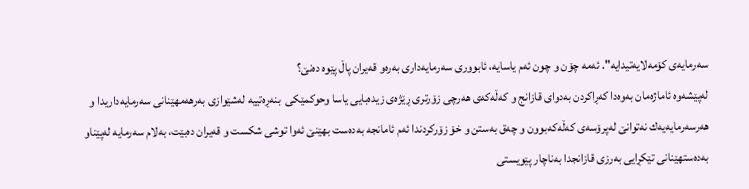سه‌رمایه‌ی كۆمه‌لایه‌تیدایه‌". ئه‌مه‌ چۆن و چون ئه‌م یاسایه‌، ئابووری سه‌رمایه‌داری به‌ره‌و قه‌یران پاڵ پێوه‌ ده‌نێ‌؟
له‌پێشه‌وه‌ ئاماژه‌مان به‌وه‌دا كه‌ڕاكردن به‌دوای قازانج و كه‌ڵه‌كه‌ی هه‌رچی زۆرتری ڕێژه‌ی زیده‌بایی یاسا وحوكمێكی  بنه‌ڕه‌تییه‌ له‌شێوازی به‌رهه‌مهێنانی سه‌رمایه‌داریدا و هه‌رسه‌رمایه‌یه‌ك نه‌توانێ‌ له‌پرۆسه‌ی كه‌ڵه‌كه‌بوون و چه‌ق به‌ستن و خۆ زۆركردندا ئه‌م ئامانجه‌ به‌ده‌ست بهێنێ‌ ئه‌وا توشی شكست و قه‌یران ده‌بێت، به‌لام سه‌رمایه‌ له‌پێناو به‌ده‌ستهێنانی تێكڕایی به‌رزی قازانجدا به‌ناچار پێویستی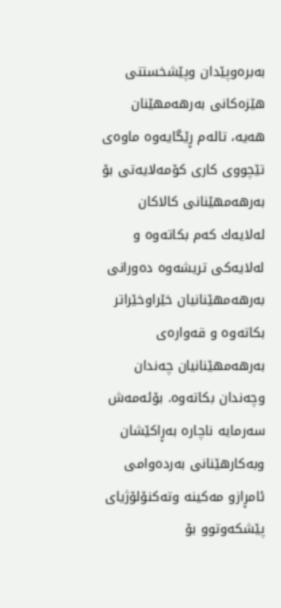به‌بره‌وپێدان وپێشخستنی هێزه‌كانی به‌رهه‌مهێنان هه‌یه‌، تاله‌م ڕێگایه‌وه‌ ماوه‌ی تێچووی كاری كۆمه‌لایه‌تی بۆ به‌رهه‌مهێنانی كالاكان له‌لایه‌ك كه‌م بكاته‌وه‌ و له‌لایه‌كی تریشه‌وه‌ ده‌ورانی به‌رهه‌مهێنانیان خێراوخێراتر بكاته‌وه‌ و قه‌واره‌ی به‌رهه‌مهێنانیان چه‌ندان وچه‌ندان بكاته‌وه‌. بۆئه‌مه‌ش سه‌رمایه‌ ناچاره‌ به‌ڕاكێشان وبه‌كارهێنانی به‌رده‌وامی ئامڕازو مه‌كینه‌ وته‌كنۆلۆژیای پێشكه‌وتوو بۆ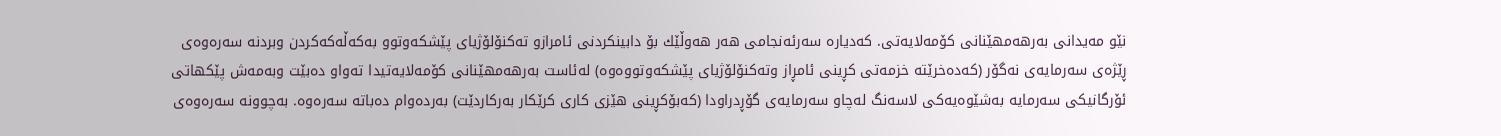نێو مه‌یدانی به‌رهه‌مهێنانی كۆمه‌لایه‌تی. كه‌دیاره‌ سه‌رئه‌نجامی هه‌ر هه‌وڵێك بۆ دابینكردنی ئامرازو ته‌كنۆلۆژیای پێشكه‌وتوو به‌كه‌ڵه‌كه‌كردن وبردنه‌ سه‌ره‌وه‌ی ڕێژه‌ی سه‌رمایه‌ی نه‌گۆر (كه‌ده‌خرێته‌ خزمه‌تی كڕینی ئامڕاز وته‌كنۆلۆژیای پێشكه‌وتووه‌وه‌) له‌ئاست به‌رهه‌مهێنانی كۆمه‌لایه‌تیدا ته‌واو ده‌بێت وبه‌مه‌ش پێكهاتی ئۆرگانیكی سه‌رمایه‌ به‌شێوه‌یه‌كی لاسه‌نگ له‌چاو سه‌رمایه‌ی گۆڕدراودا (كه‌بۆكڕینی هێزی كاری كرێكار به‌ركاردێت) به‌رده‌وام ده‌باته‌ سه‌ره‌وه‌. به‌چوونه‌ سه‌ره‌وه‌ی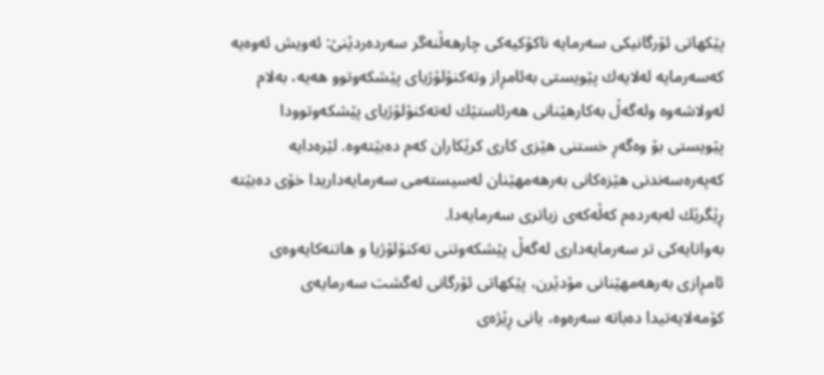پێكهاتی ئۆرگانیكی سه‌رمایه‌ ناكۆكیه‌كی چارهه‌ڵنه‌گر سه‌رده‌ردێنێ‌: ئه‌ویش ئه‌وه‌یه‌ كه‌سه‌رمایه‌ له‌لایه‌ك پێویستی به‌ئامڕاز وته‌كنۆلۆژیای پێشكه‌وتوو هه‌یه‌، به‌لام له‌ولاشه‌وه‌ وله‌گه‌ڵ به‌كارهێنانی هه‌رئاستێك له‌ته‌كنۆلۆژیای پێشكه‌وتوودا پێویستی بۆ وه‌گه‌ڕ خستنی هێزی كاری كرێكاران كه‌م ده‌بێته‌وه‌. لێره‌دایه‌ كه‌په‌ره‌سه‌ندنی هێزه‌كانی به‌رهه‌مهێنان له‌سیسته‌می سه‌رمایه‌داریدا خۆی ده‌بێته‌ ڕێگرێك له‌به‌رده‌م كه‌ڵه‌كه‌ی زیاتری سه‌رمایه‌دا.
به‌واتایه‌كی تر سه‌رمایه‌داری له‌گه‌ڵ پێشكه‌وتنی ته‌كنۆلۆژیا و هاتنه‌كایه‌وه‌ی ئامڕازی به‌رهه‌مهێنانی مۆدێرن، پێكهاتی ئۆرگانی له‌گشت سه‌رمایه‌ی كۆمه‌لایه‌تیدا ده‌باته‌ سه‌ره‌وه‌، یانی ڕێژه‌ی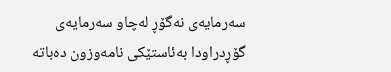سه‌رمایه‌ی نه‌گۆڕ له‌چاو سه‌رمایه‌ی گۆڕدراودا به‌ئاستێكی نامه‌وزون ده‌باته‌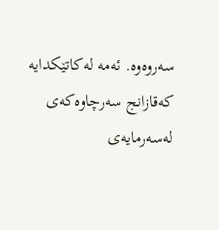سه‌روه‌وه‌. ئه‌مه‌ له‌كاتێكدایه‌ كه‌قازانج سه‌رچاوه‌كه‌ی له‌سه‌رمایه‌ی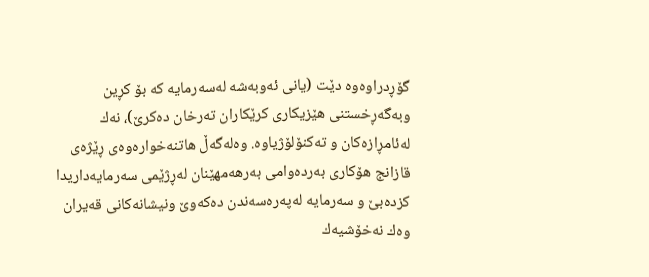گۆڕدراوه‌وه‌ دێت (یانی ئه‌وبه‌شه‌ له‌سه‌رمایه‌ كه‌ بۆ كڕین وبه‌گه‌ڕخستنی هێزیكاری كرێكاران ته‌رخان ده‌كرێ‌)، نه‌ك له‌ئامڕازه‌كان و ته‌كنۆلۆژیاوه‌. وه‌له‌گه‌ڵ هاتنه‌خواره‌وه‌ی ڕێژه‌ی قازانج هۆكاری به‌رده‌وامی به‌رهه‌مهێنان له‌ڕژێمی سه‌رمایه‌داریدا كزده‌بێ‌ و سه‌رمایه‌ له‌په‌ره‌سه‌ندن ده‌كه‌وێ‌ ونیشانه‌كانی قه‌یران وه‌ك نه‌خۆشیه‌ك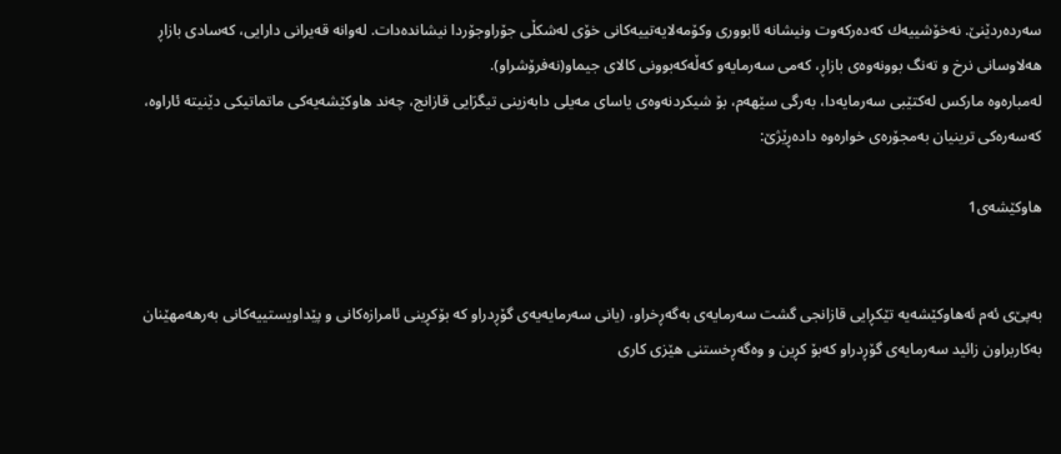سه‌رده‌ردێنێ‌. نه‌خۆشییه‌ك كه‌ده‌ركه‌وت ونیشانه‌ ئابووری وكۆمه‌لایه‌تییه‌كانی خۆی له‌شكڵی جۆراوجۆردا نیشانده‌دات. له‌وانه‌ قه‌یرانی دارایی، كه‌سادی بازاڕ هه‌لاوسانی نرخ و ته‌نگ بوونه‌وه‌ی بازاڕ، كه‌می سه‌رمایه‌و كه‌ڵه‌كه‌بوونی كالای جیماو(نه‌فرۆشراو).
له‌مباره‌وه‌ ماركس له‌كتێبی سه‌رمایه‌دا، به‌رگی سێهه‌م، بۆ شیكردنه‌وه‌ی یاسای مه‌یلی دابه‌زینی تیگرَایی قازانج، چه‌ند هاوكێشه‌یه‌كی ماتماتیكی دێنیته‌ ئاراوه‌، كه‌سه‌ره‌كی ترینیان به‌مجۆره‌ی خواره‌وه‌ داده‌ڕێژێ‌:

هاوكێشه‌ی1


به‌پێ‌ی ئه‌م ئه‌هاوكێشه‌یه‌ تێكڕایی قازانجی گشت سه‌رمایه‌ی به‌گه‌ڕخراو، (یانی سه‌رمایه‌یه‌ی گۆڕدراو كه‌ بۆكڕینی ئامرازه‌كانی و پێداویستییه‌كانی به‌رهه‌مهێنان به‌كاربراون زائید سه‌رمایه‌ی گۆڕدراو كه‌بۆ كڕین و وه‌گه‌ڕخستنی هێزی كاری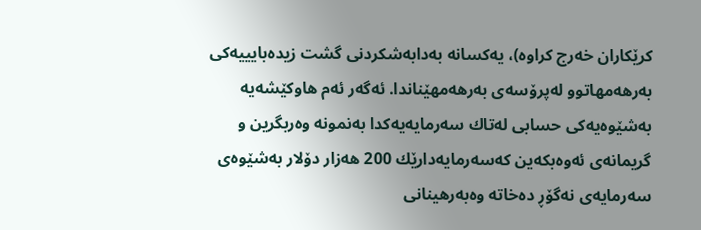كرێكاران خه‌رج كراوه‌)، یه‌كسانه‌ به‌دابه‌شكردنی گشت زیده‌بایییه‌كی به‌رهه‌مهاتوو له‌پرۆسه‌ی به‌رهه‌مهێناندا. ئه‌گه‌ر ئه‌م هاوكێشه‌یه‌ به‌شێوه‌یه‌كی حسابی له‌تاك سه‌رمایه‌یه‌كدا به‌نمونه‌ وه‌ربگرین و گریمانه‌ی ئه‌وه‌بكه‌ین كه‌سه‌رمایه‌دارێك 200 هه‌زار دۆلار به‌شێوه‌ی سه‌رمایه‌ی نه‌گۆڕ ده‌خاته‌ وه‌به‌رهینانی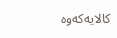كالایه‌كه‌وه‌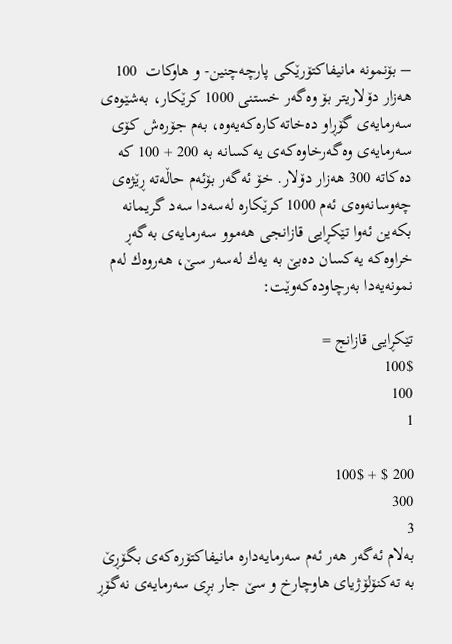– بۆنمونه‌ مانیفاكتۆرێكی پارچه‌چنین- و هاوكات  100 هه‌زار دۆلاریتر بۆ وه‌گه‌ر خستنی 1000 كرێكار، به‌شێوه‌ی سه‌رمایه‌ی گۆڕاو ده‌خاته‌كاره‌كه‌یه‌وه‌، به‌م جۆره‌ش كۆی سه‌رمایه‌ی وه‌گه‌رخاوه‌كه‌ی یه‌كسانه‌ به‌ 200 + 100 كه‌ ده‌كاته‌ 300 هه‌زار دۆلار. خۆ ئه‌گه‌ر بۆئه‌م حاڵه‌ته‌ ڕێژه‌ی چه‌وسانه‌وه‌ی ئه‌م 1000 كرێكاره‌ له‌سه‌دا سه‌د گریمانه‌ بكه‌ین ئه‌وا تێكڕایی قازانجی هه‌موو سه‌رمایه‌ی به‌گه‌ڕ خراوه‌كه‌ یه‌كسان ده‌بێ‌ به‌ یه‌ك له‌سه‌ر سێ‌، هه‌روه‌ك له‌م نمونه‌یه‌دا به‌رچاوده‌كه‌وێت:

تێكڕایی قازانج =
100$
100
1

200 $ + 100$
300
3
به‌لام ئه‌گه‌ر هه‌ر ئه‌م سه‌رمایه‌داره‌ مانیفاكتۆره‌كه‌ی بگۆڕێ‌ به‌ ته‌كنۆلۆژیای هاوچارخ و سێ‌ جار بڕی سه‌رمایه‌ی نه‌گۆڕ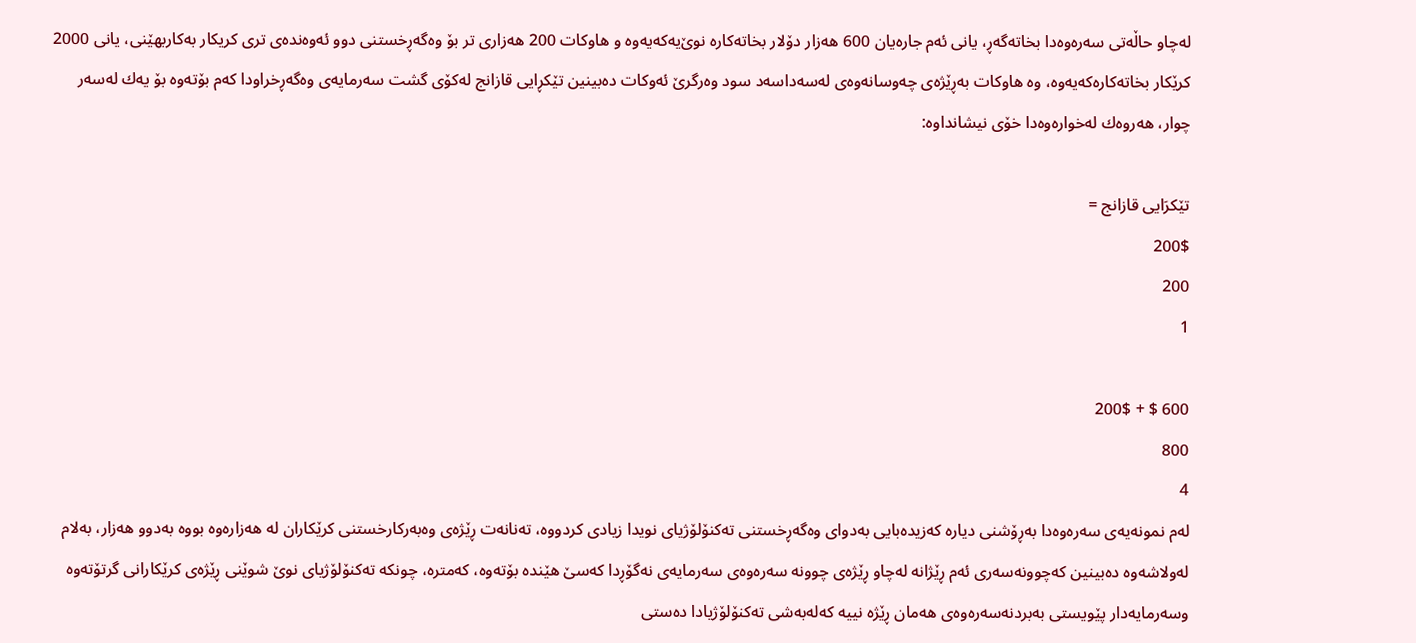له‌چاو حاڵه‌تی سه‌ره‌وه‌دا بخاته‌گه‌ڕ، یانی ئه‌م جاره‌یان 600 هه‌زار دۆلار بخاته‌كاره‌ نوێ‌یه‌كه‌یه‌وه‌ و هاوكات 200 هه‌زاری تر بۆ وه‌گه‌ڕخستنی دوو ئه‌وه‌نده‌ی تری كریكار به‌كاربهێنی، یانی 2000 كرێكار بخاته‌كاره‌كه‌یه‌وه‌، وه‌ هاوكات به‌ڕێژه‌ی چه‌وسانه‌وه‌ی له‌سه‌داسه‌د سود وه‌رگرێ‌ ئه‌وكات ده‌بینین تێكڕایی قازانج له‌كۆی گشت سه‌رمایه‌ی وه‌گه‌ڕخراودا كه‌م بۆته‌وه‌ بۆ یه‌ك له‌سه‌ر چوار، هه‌روه‌ك له‌خواره‌وه‌دا خۆی نیشانداوه‌:

تێكرَایی قازانج =
200$
200
1

600 $ + 200$
800
4
له‌م نمونه‌یه‌ی سه‌ره‌وه‌دا به‌ڕۆشنی دیاره‌ كه‌زیده‌بایی به‌دوای وه‌گه‌ڕخستنی ته‌كنۆلۆژیای نویدا زیادی كردووه‌، ته‌نانه‌ت ڕێژه‌ی وه‌به‌ركارخستنی كرێكاران له‌ هه‌زاره‌وه‌ بووه‌ به‌دوو هه‌زار، به‌لام له‌ولاشه‌وه‌ ده‌بینین كه‌چوونه‌سه‌ری ئه‌م ڕێژانه‌ له‌چاو ڕێژه‌ی چوونه‌ سه‌ره‌وه‌ی سه‌رمایه‌ی نه‌گۆڕدا كه‌سێ‌ هێنده‌ بۆته‌وه‌، كه‌متره‌، چونكه‌ ته‌كنۆلۆژیای نوێ‌ شوێنی ڕێژه‌ی كرێكارانی گرتۆته‌وه‌ وسه‌رمایه‌دار پێویستی به‌بردنه‌سه‌ره‌وه‌ی هه‌مان ڕێژه‌ نییه‌ كه‌له‌به‌شی ته‌كنۆلۆژیادا ده‌ستی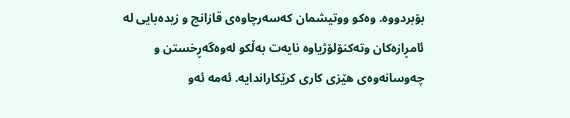بۆبردووه‌. وه‌كو ووتیشمان كه‌سه‌رچاوه‌ی قازانج و زیده‌بایی له‌ ئامڕازه‌كان وته‌كنۆلۆژیاوه‌ نایه‌ت به‌ڵكو له‌وه‌گه‌ڕخستن و چه‌وسانه‌وه‌ی هێزی كاری كرێكاراندایه‌. ئه‌مه‌ ئه‌و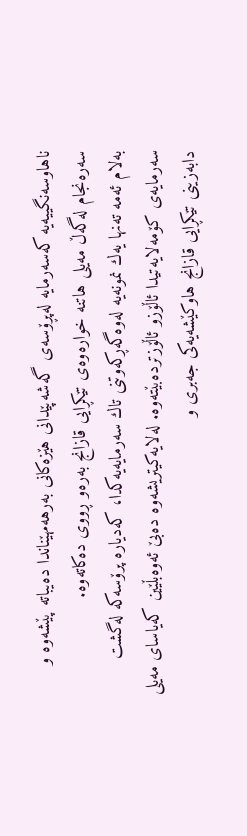ناهاوسه‌نگییه‌یه‌ كه‌سه‌رمایه‌ له‌پڕۆسه‌ی گه‌شه‌پێدانی هێزه‌كانی به‌رهه‌مهێناندا ده‌یباته‌ پێشه‌وه‌ و سه‌ره‌نجام له‌گه‌ڵ مه‌یلی هاتنه‌ خواره‌وه‌ی تێكڕایی قازانج به‌ره‌و ڕووی ده‌كاته‌وه‌.
به‌لام ئه‌مه‌ ته‌نها یه‌ك نمونه‌یه‌ له‌وه‌گه‌ڕكه‌وتنی تاك سه‌رمایه‌یه‌كدا، كه‌دیاره‌ پرۆسه‌كه‌ له‌گشت سه‌رمایه‌ی كۆمه‌لایه‌تیدا ئاڵۆزو ئاڵۆزترده‌بێته‌وه‌. له‌لایه‌كیتریشه‌وه‌ ده‌بێ‌ ئه‌وه‌بڵێین كه‌یاسای مه‌یلی دابه‌زینی تێكڕایی قازانج هاوكێشه‌یه‌كی جه‌بری و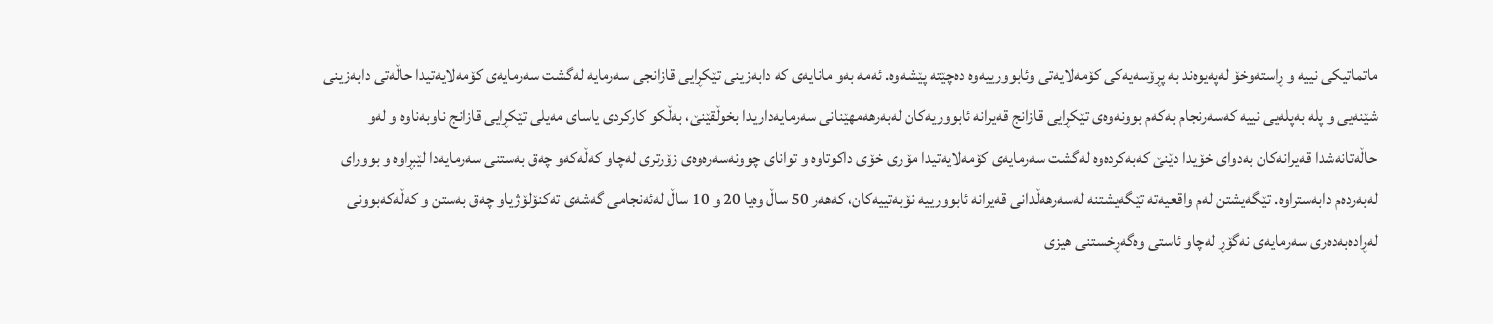ماتماتیكی نییه‌ و ڕاسته‌وخۆ له‌په‌یوه‌ند به‌ پڕۆسه‌یه‌كی كۆمه‌لایه‌تی وئابوورییه‌وه‌ ده‌چێته‌ پێشه‌وه‌. ئه‌مه‌ به‌و مانایه‌ی كه‌ دابه‌زینی تێكڕایی قازانجی سه‌رمایه‌ له‌گشت سه‌رمایه‌ی كۆمه‌لایه‌تیدا حاڵه‌تی دابه‌زینی شێنه‌یی و پله‌ به‌پله‌یی نییه‌ كه‌سه‌رنجام به‌كه‌م بوونه‌وه‌ی تێكڕایی قازانج قه‌یرانه‌ ئابووریه‌كان له‌به‌رهه‌مهێنانی سه‌رمایه‌داریدا بخوڵقێنێ‌، به‌ڵكو كاركردی یاسای مه‌یلی تێكڕایی قازانج ناوبه‌ناوه‌ و له‌و حاڵه‌تانه‌شدا قه‌یرانه‌كان به‌دوای خۆیدا دێنێ‌ كه‌به‌كرده‌وه‌ له‌گشت سه‌رمایه‌ی كۆمه‌لایه‌تیدا مۆری خۆی داكوتاوه‌ و توانای چوونه‌سه‌ره‌وه‌ی زۆرتری له‌چاو كه‌ڵه‌كه‌و چه‌ق به‌ستنی سه‌رمایه‌دا لێبڕاوه‌ و بوورای له‌به‌رده‌م دابه‌ستراوه‌. تێگه‌یشتن له‌م واقعیه‌ته‌ تێگه‌یشتنه‌ له‌سه‌رهه‌ڵدانی قه‌یرانه‌ ئابوورییه‌ نۆبه‌تییه‌كان، كه‌هه‌ر 50 ساڵ وه‌یا 20 و 10 ساڵ له‌ئه‌نجامی گه‌شه‌ی ته‌كنۆلۆژیاو چه‌ق به‌ستن و كه‌ڵه‌كه‌بوونی له‌ڕاده‌به‌ده‌ری سه‌رمایه‌ی نه‌گۆڕ له‌چاو ئاستی وه‌گه‌ڕخستنی هیزی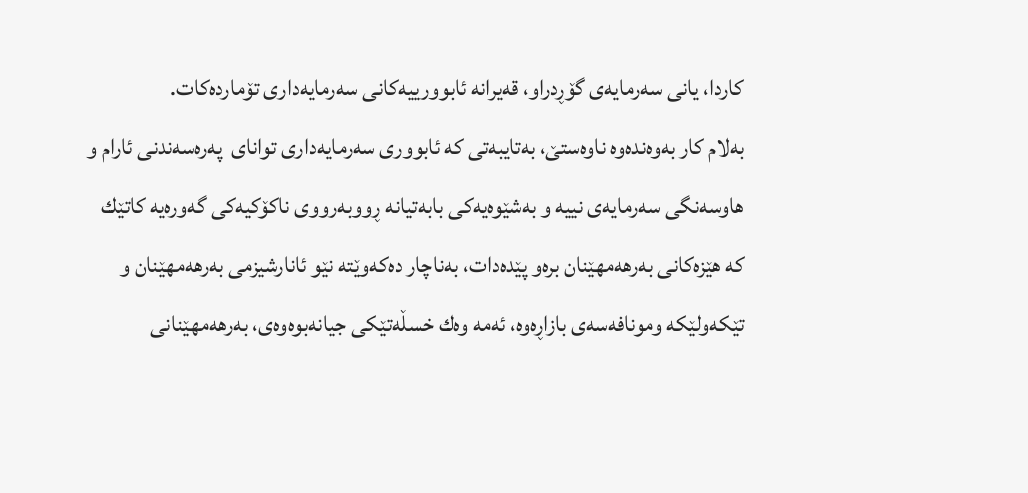كاردا، یانی سه‌رمایه‌ی گۆڕدراو، قه‌یرانه‌ ئابوورییه‌كانی سه‌رمایه‌داری تۆمارده‌كات.
به‌لام كار به‌وه‌نده‌وه‌ ناوه‌ستێ‌، به‌تایبه‌تی كه‌ ئابووری سه‌رمایه‌داری توانای  په‌ره‌سه‌ندنی ئارام و هاوسه‌نگی سه‌رمایه‌ی نییه‌ و به‌شێوه‌یه‌كی بابه‌تیانه‌ ڕووبه‌رووی ناكۆكیه‌كی گه‌وره‌یه‌ كاتێك كه‌ هێزه‌كانی به‌رهه‌مهێنان بره‌و پێده‌دات، به‌ناچار ده‌كه‌وێته‌ نێو ئانارشیزمی به‌رهه‌مهێنان و تێكه‌ولێكه‌ ومونافه‌سه‌ی بازاڕه‌وه‌، ئه‌مه‌ وه‌ك خسڵه‌تێكی جیانه‌بوه‌وه‌ی، به‌رهه‌مهێنانی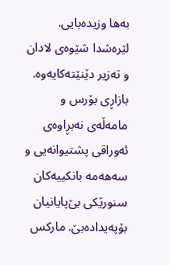به‌ها وزیده‌بایی. لێره‌شدا شێوه‌ی لادان و ته‌زیر دێنێته‌كایه‌وه‌. بازاڕی بۆرس و مامه‌ڵه‌ی نه‌بڕاوه‌ی ئه‌وراقی پشتیوانه‌یی و سه‌هه‌مه‌ بانكییه‌كان سنورێكی بێ‌پایانیان بۆپه‌یداده‌بێ‌. ماركس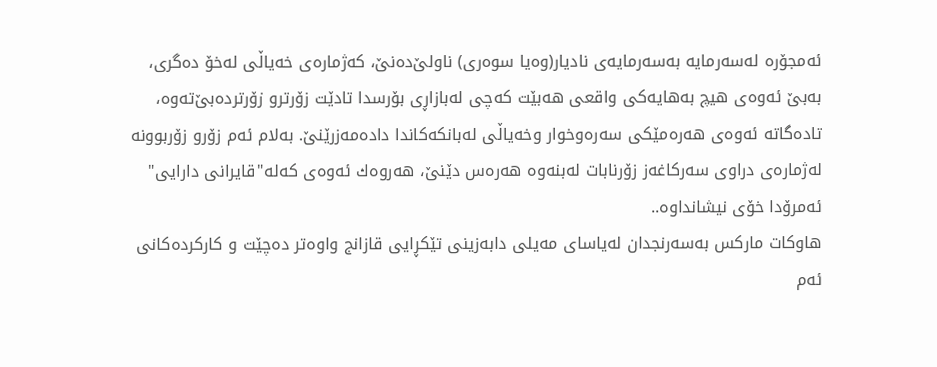ئه‌مجۆره‌ له‌سه‌رمایه‌ به‌سه‌رمایه‌ی نادیار(وه‌یا سوه‌ری) ناولێ‌ده‌نێ‌، كه‌ژماره‌ی خه‌یاڵی له‌خۆ ده‌گری، به‌بێ‌ ئه‌وه‌ی هیچ به‌هایه‌كی واقعی هه‌بێت كه‌چی له‌بازاڕی بۆرسدا تادێت زۆرترو زۆرترده‌بێ‌ته‌وه‌، تاده‌گاته‌ ئه‌وه‌ی هه‌ره‌مێكی سه‌ره‌وخوار وخه‌یاڵی له‌بانكه‌كاندا داده‌مه‌زرێنێ‌. به‌لام ئه‌م زۆرو زۆربوونه‌ له‌ژماره‌ی دراوی سه‌ركاغه‌ز زۆرنابات له‌بنه‌وه‌ هه‌ره‌س دێنێ‌، هه‌روه‌ك ئه‌وه‌ی كه‌له‌"قایرانی دارایی" ئه‌مرۆدا خۆی نیشانداوه‌..
هاوكات ماركس به‌سه‌رنجدان له‌یاسای مه‌یلی دابه‌زینی تێكڕایی قازانج واوه‌تر ده‌چێت و كاركرده‌كانی ئه‌م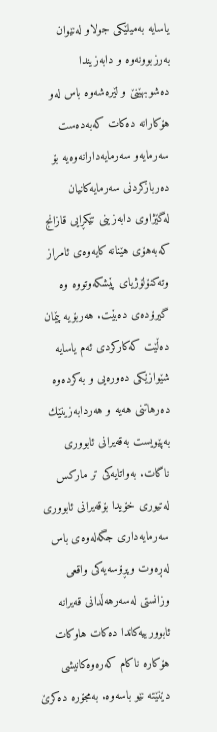یاسایه‌ به‌میلێكی جولاو له‌نێوان به‌رزبوونه‌وه‌ و دابه‌زیندا ده‌شوبهێنێ‌ و لێره‌شه‌وه‌ باس له‌و هۆكارانه‌ ده‌كات كه‌به‌ده‌ست سه‌رمایه‌و سه‌رمایه‌دارانه‌وه‌یه‌ بۆ ده‌ربازكردنی سه‌رمایه‌كانیان له‌گێژاوی دابه‌زینی تێكڕایی قازانج كه‌به‌هۆی هێنانه‌ كایه‌وه‌ی ئامراز وته‌كنۆلۆژیای پێشكه‌وتووه‌ وه‌ گیرۆده‌ی ده‌بێت. هه‌ربۆیه‌ پێمان ده‌ڵێت كه‌كاركردی ئه‌م یاسایه‌ شێوازێكی ده‌وره‌یی و به‌كرده‌وه‌ ده‌رهاتنی هه‌یه‌ و هه‌ردابه‌زینێك به‌پێویست به‌قه‌یرانی ئابووری ناگات. به‌واتایه‌كی تر ماركس له‌تیوری خۆیدا بۆقه‌یرانی ئابووری سه‌رمایه‌داری جگه‌له‌وه‌ی باس له‌ڕه‌وت وپڕۆسه‌یه‌كی واقعی وزانستی له‌سه‌رهه‌ڵدانی قه‌یرانه‌ ئابوورییه‌كاندا ده‌كات هاوكات هۆكاره‌ ناكام كه‌ره‌وه‌كانیشی دێنێته‌ نێو باسه‌وه‌. به‌مجۆره‌ ده‌كرێ‌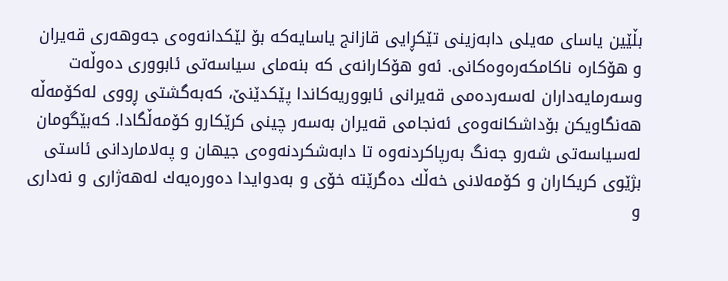بڵێین یاسای مه‌یلی دابه‌زینی تێكڕایی قازانج یاسایه‌كه‌ بۆ لێكدانه‌وه‌ی جه‌وهه‌ری قه‌یران و هۆكاره‌ ناكامكه‌ره‌وه‌كانی. ئه‌و هۆكارانه‌ی كه‌ بنه‌مای سیاسه‌تی ئابووری ده‌وڵه‌ت وسه‌رمایه‌داران له‌سه‌رده‌می قه‌یرانی ئابووریه‌كاندا پێكدێنێ‌، كه‌به‌گشتی ڕووی له‌كۆمه‌ڵه‌ هه‌نگاویكن بۆداشكانه‌وه‌ی ئه‌نجامی قه‌یران به‌سه‌ر چینی كرێكارو كۆمه‌ڵگادا. كه‌بێگومان له‌سیاسه‌تی شه‌رو جه‌نگ به‌رپاكردنه‌وه‌ تا دابه‌شكردنه‌وه‌ی جیهان و په‌لاماردانی ئاستی بژێوی كریكاران و كۆمه‌لانی خه‌ڵك ده‌گرێته‌ خۆی و به‌دوایدا ده‌وره‌یه‌ك له‌هه‌ژاری و نه‌داری و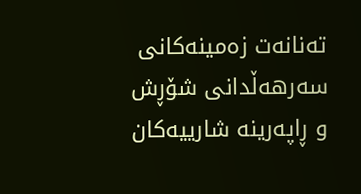ته‌نانه‌ت زه‌مینه‌كانی سه‌رهه‌ڵدانی شۆڕش و ڕاپه‌رینه‌ شارییه‌كان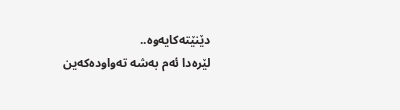دێنێته‌كایه‌وه‌..
لێره‌دا ئه‌م به‌شه‌ ته‌واوده‌كه‌ین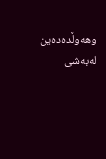وهه‌وڵده‌ده‌ین له‌به‌شی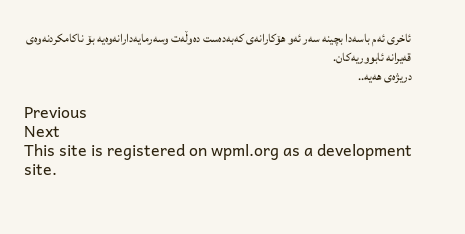ئاخری ئه‌م باسه‌دا بچینه‌ سه‌ر ئه‌و هۆكارانه‌ی كه‌به‌ده‌ست ده‌وڵه‌ت وسه‌رمایه‌دارانه‌وه‌یه‌ بۆ ناكامكردنه‌وه‌ی قه‌یرانه‌ ئابووریه‌كان.
دریژه‌ی هه‌یه‌..

Previous
Next
This site is registered on wpml.org as a development site.